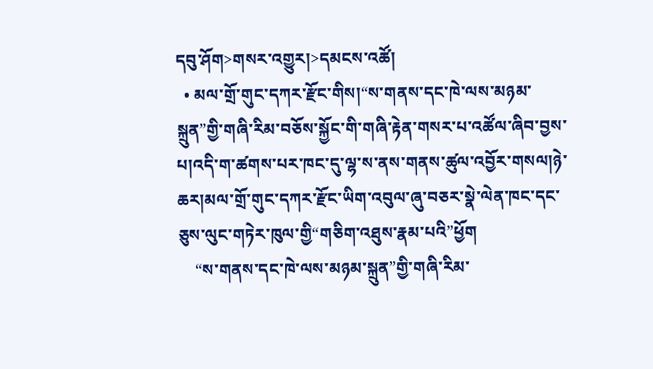དབུ་ཤོག>གསར་འགྱུར།>དམངས་འཚོ།
  • མལ་གྲོ་གུང་དཀར་རྫོང་གིས།“ས་གནས་དང་ཁེ་ལས་མཉམ་སྐྲུན”གྱི་གཞི་རིམ་བཅོས་སྐྱོང་གི་གཞི་རྟེན་གསར་པ་འཚོལ་ཞིབ་བྱས་པ།འདི་ག་ཚགས་པར་ཁང་དུ་ལྷ་ས་ནས་གནས་ཚུལ་འབྱོར་གསལ།ཉེ་ཆར།མལ་གྲོ་གུང་དཀར་རྫོང་ཡིག་འབུལ་ཞུ་བཅར་སྣེ་ལེན་ཁང་དང་ཅུས་ལུང་གཏེར་ཁུལ་གྱི“གཅིག་འཐུས་རྣམ་པའི”ཕྱོག
    “ས་གནས་དང་ཁེ་ལས་མཉམ་སྐྲུན”གྱི་གཞི་རིམ་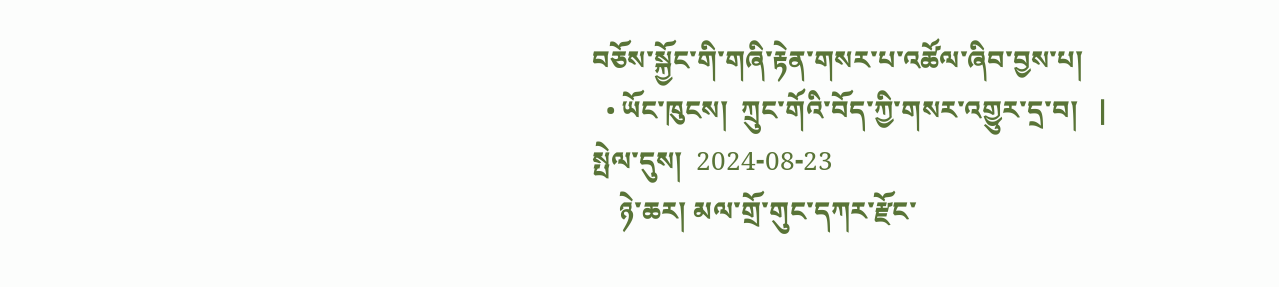བཅོས་སྐྱོང་གི་གཞི་རྟེན་གསར་པ་འཚོལ་ཞིབ་བྱས་པ།
  • ཡོང་ཁུངས།  ཀྲུང་གོའི་བོད་ཀྱི་གསར་འགྱུར་དྲ་བ།   |     སྤེལ་དུས།  2024-08-23
    ཉེ་ཆར། མལ་གྲོ་གུང་དཀར་རྫོང་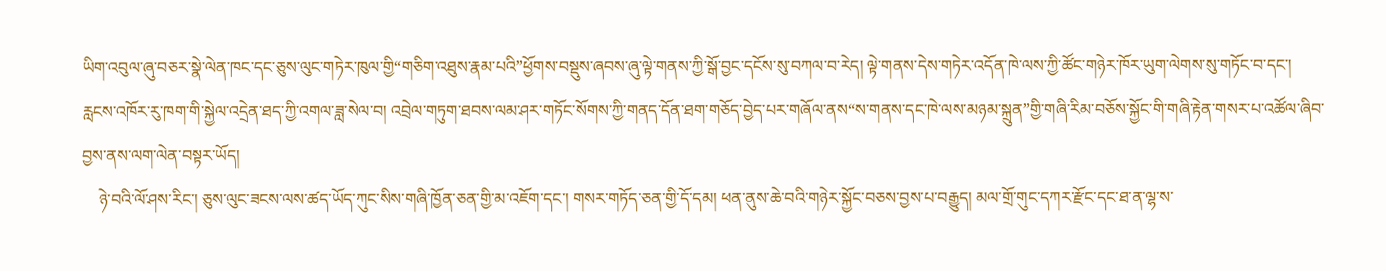ཡིག་འབུལ་ཞུ་བཅར་སྣེ་ལེན་ཁང་དང་ཅུས་ལུང་གཏེར་ཁུལ་གྱི“གཅིག་འཐུས་རྣམ་པའི”ཕྱོགས་བསྡུས་ཞབས་ཞུ་ལྟེ་གནས་ཀྱི་སྒོ་བྱང་དངོས་སུ་བཀལ་བ་རེད། ལྟེ་གནས་དེས་གཏེར་འདོན་ཁེ་ལས་ཀྱི་ཚོང་གཉེར་ཁོར་ཡུག་ལེགས་སུ་གཏོང་བ་དང་། རླངས་འཁོར་རུ་ཁག་གི་སྐྱེལ་འདྲེན་ཐད་ཀྱི་འགལ་ཟླ་སེལ་བ། འབྲེལ་གཏུག་ཐབས་ལམ་ཤར་གཏོང་སོགས་ཀྱི་གནད་དོན་ཐག་གཅོད་བྱེད་པར་གཞོལ་ནས“ས་གནས་དང་ཁེ་ལས་མཉམ་སྐྲུན”གྱི་གཞི་རིམ་བཅོས་སྐྱོང་གི་གཞི་རྟེན་གསར་པ་འཚོལ་ཞིབ་བྱས་ནས་ལག་ལེན་བསྟར་ཡོད།
    ཉེ་བའི་ལོ་ཤས་རིང་། ཅུས་ལུང་ཟངས་ལས་ཚད་ཡོད་ཀུང་སིས་གཞི་ཁྱོན་ཅན་གྱི་མ་འཇོག་དང་། གསར་གཏོད་ཅན་གྱི་དོ་དམ། ཕན་ནུས་ཆེ་བའི་གཉེར་སྐྱོང་བཅས་བྱས་པ་བརྒྱུད། མལ་གྲོ་གུང་དཀར་རྫོང་དང་ཐ་ན་ལྷ་ས་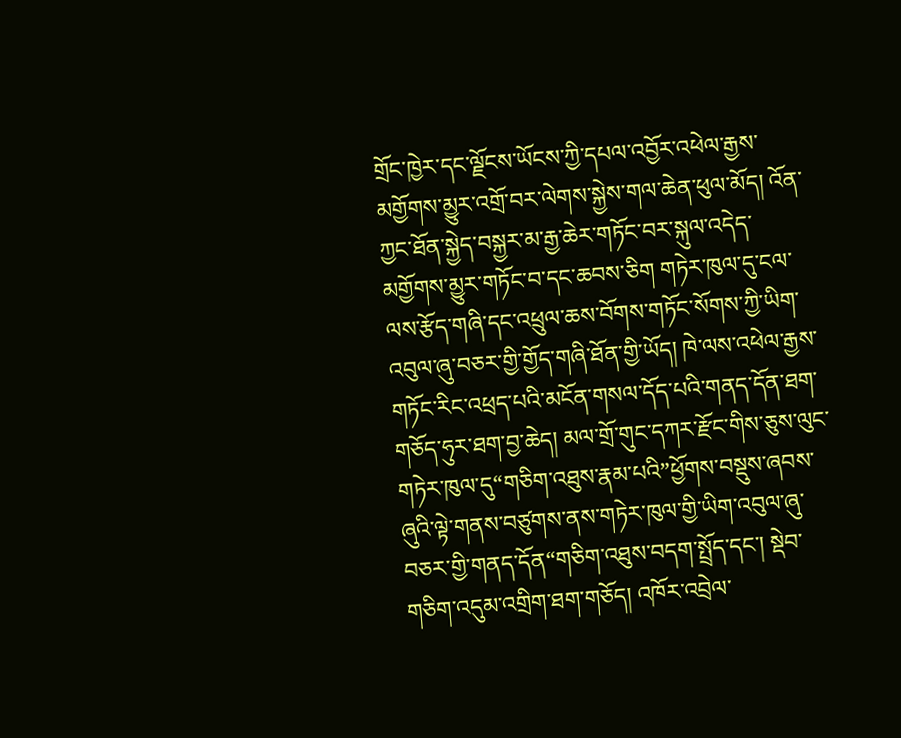གྲོང་ཁྱེར་དང་ལྗོངས་ཡོངས་ཀྱི་དཔལ་འབྱོར་འཕེལ་རྒྱས་མགྱོགས་མྱུར་འགྲོ་བར་ལེགས་སྐྱེས་གལ་ཆེན་ཕུལ་མོད། འོན་ཀྱང་ཐོན་སྐྱེད་བསྐྱར་མ་རྒྱ་ཆེར་གཏོང་བར་སྐུལ་འདེད་མགྱོགས་མྱུར་གཏོང་བ་དང་ཆབས་ཅིག གཏེར་ཁུལ་དུ་ངལ་ལས་རྩོད་གཞི་དང་འཕྲུལ་ཆས་བོགས་གཏོང་སོགས་ཀྱི་ཡིག་འབུལ་ཞུ་བཅར་གྱི་གྱོད་གཞི་ཐོན་གྱི་ཡོད། ཁེ་ལས་འཕེལ་རྒྱས་གཏོང་རིང་འཕྲད་པའི་མངོན་གསལ་དོད་པའི་གནད་དོན་ཐག་གཅོད་ཧུར་ཐག་བྱ་ཆེད། མལ་གྲོ་གུང་དཀར་རྫོང་གིས་ཅུས་ལུང་གཏེར་ཁུལ་དུ“གཅིག་འཐུས་རྣམ་པའི”ཕྱོགས་བསྡུས་ཞབས་ཞུའི་ལྟེ་གནས་བཙུགས་ནས་གཏེར་ཁུལ་གྱི་ཡིག་འབུལ་ཞུ་བཅར་གྱི་གནད་དོན“གཅིག་འཐུས་བདག་སྤྲོད་དང་། སྡེབ་གཅིག་འདུམ་འགྲིག་ཐག་གཅོད། འཁོར་འབྲེལ་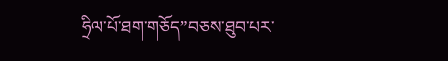ཧྲིལ་པོ་ཐག་གཅོད”བཅས་ཐུབ་པར་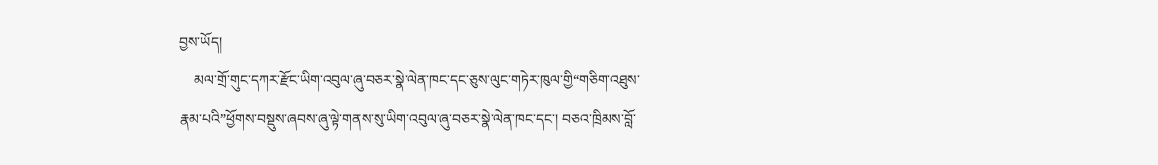བྱས་ཡོད།
    མལ་གྲོ་གུང་དཀར་རྫོང་ཡིག་འབུལ་ཞུ་བཅར་སྣེ་ལེན་ཁང་དང་ཅུས་ལུང་གཏེར་ཁུལ་གྱི“གཅིག་འཐུས་རྣམ་པའི”ཕྱོགས་བསྡུས་ཞབས་ཞུ་ལྟེ་གནས་སུ་ཡིག་འབུལ་ཞུ་བཅར་སྣེ་ལེན་ཁང་དང་། བཅའ་ཁྲིམས་བློ་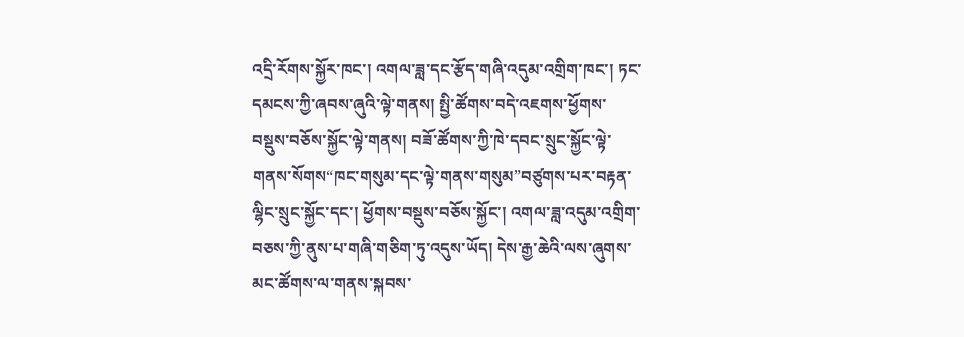འདྲི་རོགས་སྐྱོར་ཁང་། འགལ་ཟླ་དང་རྩོད་གཞི་འདུམ་འགྲིག་ཁང་། ཏང་དམངས་ཀྱི་ཞབས་ཞུའི་ལྟེ་གནས། སྤྱི་ཚོགས་བདེ་འཇགས་ཕྱོགས་བསྡུས་བཅོས་སྐྱོང་ལྟེ་གནས། བཟོ་ཚོགས་ཀྱི་ཁེ་དབང་སྲུང་སྐྱོང་ལྟེ་གནས་སོགས“ཁང་གསུམ་དང་ལྟེ་གནས་གསུམ”བཙུགས་པར་བརྟན་ལྷིང་སྲུང་སྐྱོང་དང་། ཕྱོགས་བསྡུས་བཅོས་སྐྱོང་། འགལ་ཟླ་འདུམ་འགྲིག་བཅས་ཀྱི་ནུས་པ་གཞི་གཅིག་ཏུ་འདུས་ཡོད། དེས་རྒྱ་ཆེའི་ལས་ཞུགས་མང་ཚོགས་ལ་གནས་སྐབས་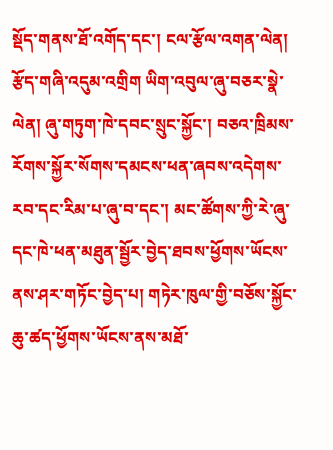སྡོད་གནས་ཐོ་འགོད་དང་། ངལ་རྩོལ་འགན་ལེན། རྩོད་གཞི་འདུམ་འགྲིག ཡིག་འབུལ་ཞུ་བཅར་སྣེ་ལེན། ཞུ་གཏུག་ཁེ་དབང་སྲུང་སྐྱོང་། བཅའ་ཁྲིམས་རོགས་སྐྱོར་སོགས་དམངས་ཕན་ཞབས་འདེགས་རབ་དང་རིམ་པ་ཞུ་བ་དང་། མང་ཚོགས་ཀྱི་རེ་ཞུ་དང་ཁེ་ཕན་མཐུན་སྦྱོར་བྱེད་ཐབས་ཕྱོགས་ཡོངས་ནས་ཤར་གཏོང་བྱེད་པ། གཏེར་ཁུལ་གྱི་བཅོས་སྐྱོང་ཆུ་ཚད་ཕྱོགས་ཡོངས་ནས་མཐོ་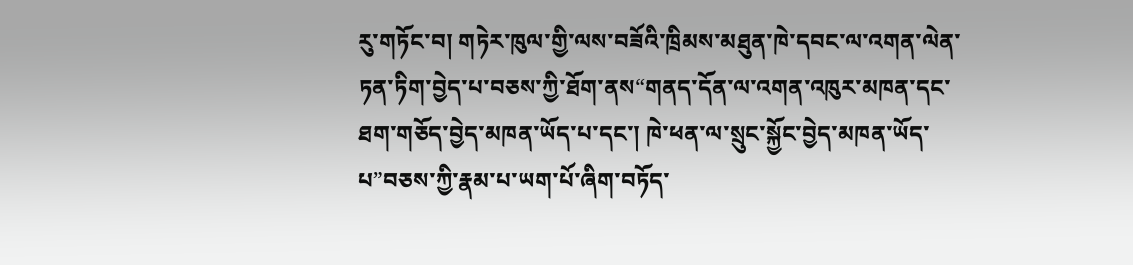རུ་གཏོང་བ། གཏེར་ཁུལ་གྱི་ལས་བཟོའི་ཁྲིམས་མཐུན་ཁེ་དབང་ལ་འགན་ལེན་ཏན་ཏིག་བྱེད་པ་བཅས་ཀྱི་ཐོག་ནས“གནད་དོན་ལ་འགན་འཁུར་མཁན་དང་ཐག་གཅོད་བྱེད་མཁན་ཡོད་པ་དང་། ཁེ་ཕན་ལ་སྲུང་སྐྱོང་བྱེད་མཁན་ཡོད་པ”བཅས་ཀྱི་རྣམ་པ་ཡག་པོ་ཞིག་བཏོད་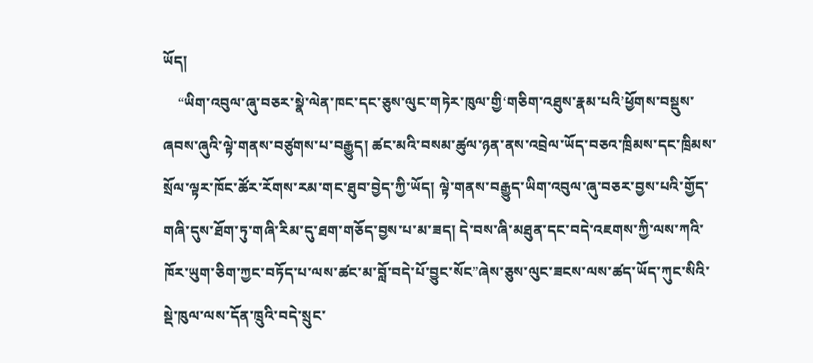ཡོད།
    “ཡིག་འབུལ་ཞུ་བཅར་སྣེ་ལེན་ཁང་དང་ཅུས་ལུང་གཏེར་ཁུལ་གྱི‘གཅིག་འཐུས་རྣམ་པའི’ཕྱོགས་བསྡུས་ཞབས་ཞུའི་ལྟེ་གནས་བཙུགས་པ་བརྒྱུད། ཚང་མའི་བསམ་ཚུལ་ཉན་ནས་འབྲེལ་ཡོད་བཅའ་ཁྲིམས་དང་ཁྲིམས་སྲོལ་ལྟར་ཁོང་ཚོར་རོགས་རམ་གང་ཐུབ་བྱེད་ཀྱི་ཡོད། ལྟེ་གནས་བརྒྱུད་ཡིག་འབུལ་ཞུ་བཅར་བྱས་པའི་གྱོད་གཞི་དུས་ཐོག་ཏུ་གཞི་རིམ་དུ་ཐག་གཅོད་བྱས་པ་མ་ཟད། དེ་བས་ཞི་མཐུན་དང་བདེ་འཇགས་ཀྱི་ལས་ཀའི་ཁོར་ཡུག་ཅིག་ཀྱང་བཏོད་པ་ལས་ཚང་མ་བློ་བདེ་པོ་བྱུང་སོང”ཞེས་ཅུས་ལུང་ཟངས་ལས་ཚད་ཡོད་ཀུང་སིའི་སྡེ་ཁུལ་ལས་དོན་ཁྲུའི་བདེ་སྲུང་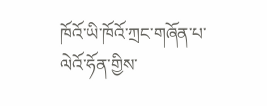ཁོའོ་ཡི་ཁོའོ་ཀྲང་གཞོན་པ་ལེའོ་ཧོན་གྱིས་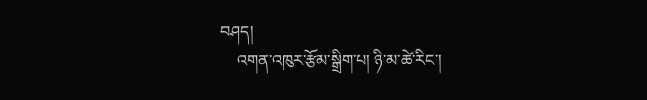བཤད།
    འགན་འཁུར་རྩོམ་སྒྲིག་པ། ཉི་མ་ཚེ་རིང་།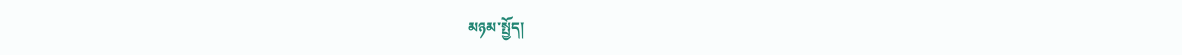མཉམ་སྤྱོད།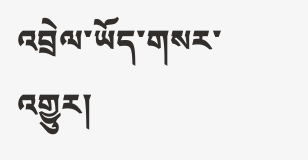འབྲེལ་ཡོད་གསར་འགྱུར།